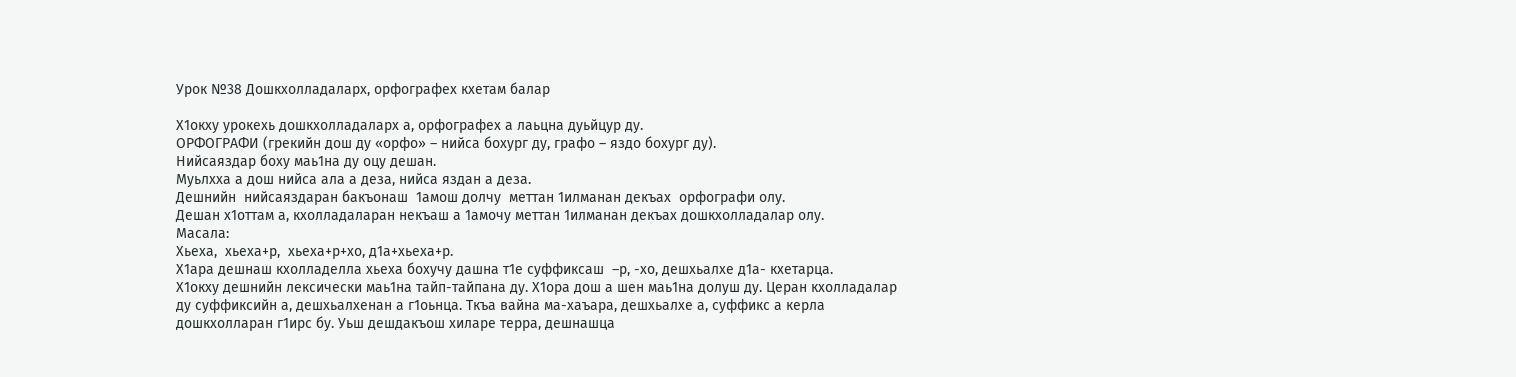Урок №38 Дошкхолладаларх, орфографех кхетам балар

Х1окху урокехь дошкхолладаларх а, орфографех а лаьцна дуьйцур ду.
ОРФОГРАФИ (грекийн дош ду «орфо» – нийса бохург ду, графо – яздо бохург ду).
Нийсаяздар боху маь1на ду оцу дешан.
Муьлхха а дош нийса ала а деза, нийса яздан а деза.
Дешнийн  нийсаяздаран бакъонаш  1амош долчу  меттан 1илманан декъах  орфографи олу.
Дешан х1оттам а, кхолладаларан некъаш а 1амочу меттан 1илманан декъах дошкхолладалар олу.
Масала:
Хьеха,  хьеха+р,  хьеха+р+хо, д1а+хьеха+р.
Х1ара дешнаш кхолладелла хьеха бохучу дашна т1е суффиксаш  –р, -хо, дешхьалхе д1а- кхетарца.
Х1окху дешнийн лексически маь1на тайп-тайпана ду. Х1ора дош а шен маь1на долуш ду. Церан кхолладалар  ду суффиксийн а, дешхьалхенан а г1оьнца. Ткъа вайна ма-хаъара, дешхьалхе а, суффикс а керла дошкхолларан г1ирс бу. Уьш дешдакъош хиларе терра, дешнашца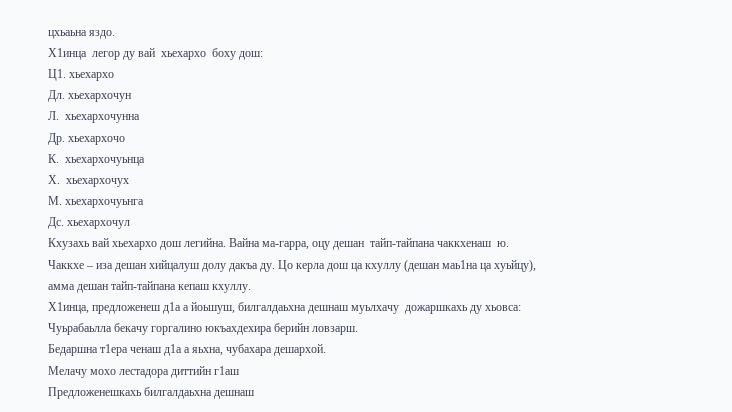цхьаьна яздо.
Х1инца  легор ду вай  хьехархо  боху дош:
Ц1. хьехархо
Дл. хьехархочун
Л.  хьехархочунна
Др. хьехархочо
К.  хьехархочуьнца
Х.  хьехархочух
М. хьехархочуьнга
Дс. хьехархочул
Кхузахь вай хьехархо дош легийна. Вайна ма-гарра, оцу дешан  тайп-тайпана чаккхенаш  ю.
Чаккхе – иза дешан хийцалуш долу дакъа ду. Цо керла дош ца кхуллу (дешан маь1на ца хуьйцу), амма дешан тайп-тайпана кепаш кхуллу.
Х1инца, предложенеш д1а а йоьшуш, билгалдаьхна дешнаш муьлхачу  дожаршкахь ду хьовса:
Чуьрабаьлла бекачу горгалино юкъахдехира берийн ловзарш.
Бедаршна т1ера ченаш д1а а яьхна, чубахара дешархой.
Мелачу мохо лестадора диттийн г1аш
Предложенешкахь билгалдаьхна дешнаш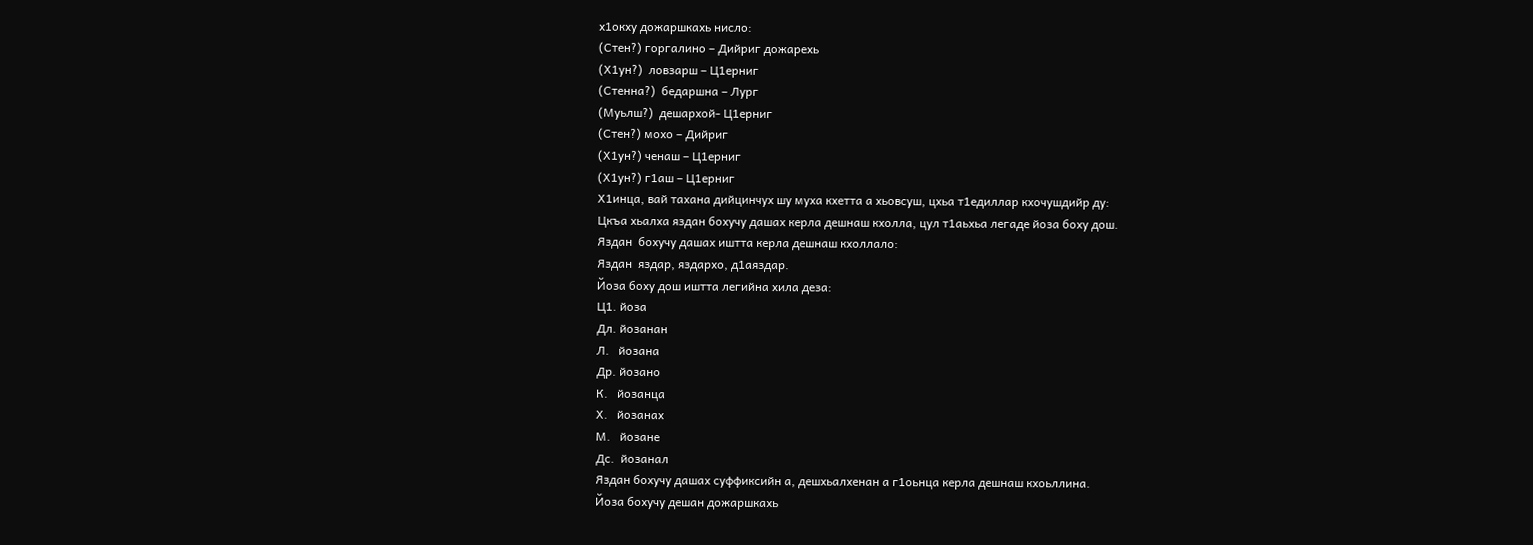х1окху дожаршкахь нисло:
(Стен?) горгалино – Дийриг дожарехь
(Х1ун?)  ловзарш – Ц1ерниг
(Стенна?)  бедаршна – Лург
(Муьлш?)  дешархой- Ц1ерниг
(Стен?) мохо – Дийриг
(Х1ун?) ченаш – Ц1ерниг
(Х1ун?) г1аш – Ц1ерниг
Х1инца, вай тахана дийцинчух шу муха кхетта а хьовсуш, цхьа т1едиллар кхочушдийр ду:
Цкъа хьалха яздан бохучу дашах керла дешнаш кхолла, цул т1аьхьа легаде йоза боху дош.
Яздан  бохучу дашах иштта керла дешнаш кхоллало:
Яздан  яздар, яздархо, д1аяздар.
Йоза боху дош иштта легийна хила деза:
Ц1. йоза
Дл. йозанан
Л.   йозана
Др. йозано
К.   йозанца
Х.   йозанах
М.   йозане
Дс.  йозанал
Яздан бохучу дашах суффиксийн а, дешхьалхенан а г1оьнца керла дешнаш кхоьллина.
Йоза бохучу дешан дожаршкахь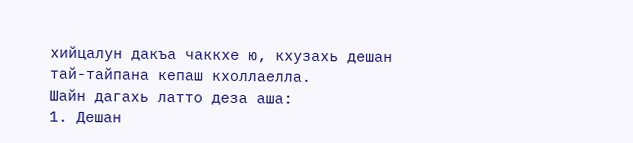хийцалун дакъа чаккхе ю, кхузахь дешан тай-тайпана кепаш кхоллаелла.
Шайн дагахь латто деза аша:
1. Дешан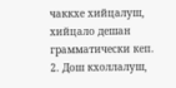чаккхе хийцалуш, хийцало дешан грамматически кеп.
2. Дош кхоллалуш,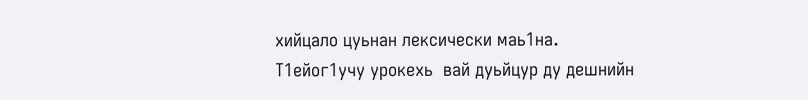хийцало цуьнан лексически маь1на.
Т1ейог1учу урокехь  вай дуьйцур ду дешнийн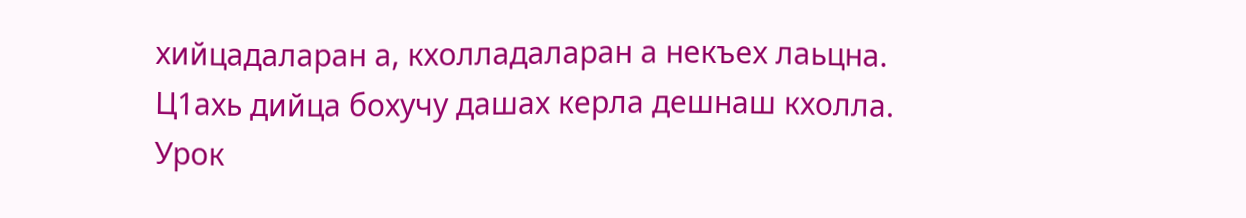хийцадаларан а, кхолладаларан а некъех лаьцна.
Ц1ахь дийца бохучу дашах керла дешнаш кхолла.
Урок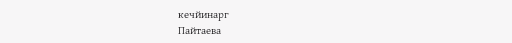кечйинарг
Пайтаева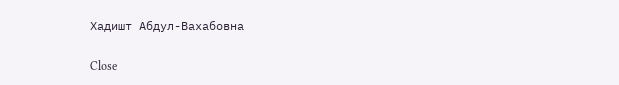Хадишт Абдул-Вахабовна

Close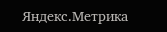Яндекс.Метрика